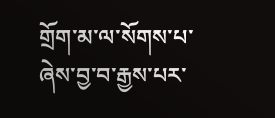གྲོག་མ་ལ་སོགས་པ་ཞེས་བྱ་བ་རྒྱས་པར་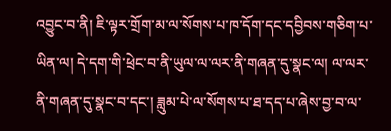འབྱུང་བ་ནི། ཇི་ལྟར་གྲོག་མ་ལ་སོགས་པ་ཁ་དོག་དང་དབྱིབས་གཅིག་པ་ཡིན་ལ། དེ་དག་གི་ཕྲེང་བ་ནི་ཡུལ་ལ་ལར་ནི་གཞན་དུ་སྣང་ལ། ལ་ལར་ནི་གཞན་དུ་སྣང་བ་དང་། ཟླུམ་པེ་ལ་སོགས་པ་ཐ་དད་པ་ཞེས་བྱ་བ་ལ་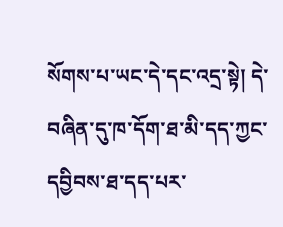སོགས་པ་ཡང་དེ་དང་འདྲ་སྟེ། དེ་བཞིན་དུ་ཁ་དོག་ཐ་མི་དད་ཀྱང་དབྱིབས་ཐ་དད་པར་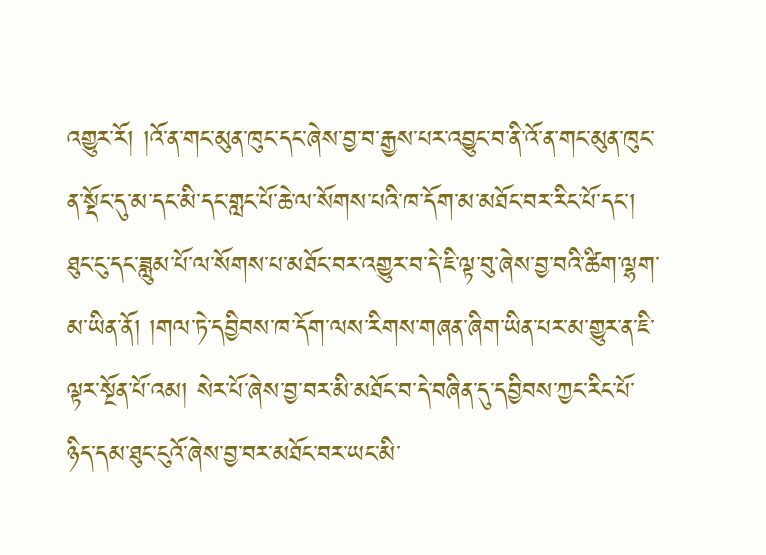འགྱུར་རོ། །འོ་ན་གང་མུན་ཁུང་དང་ཞེས་བྱ་བ་རྒྱས་པར་འབྱུང་བ་ནི་འོ་ན་གང་མུན་ཁུང་ན་སྡོང་དུ་མ་དང་མི་དང་གླང་པོ་ཆེ་ལ་སོགས་པའི་ཁ་དོག་མ་མཐོང་བར་རིང་པོ་དང་། ཐུང་ངུ་དང་ཟླུམ་པོ་ལ་སོགས་པ་མཐོང་བར་འགྱུར་བ་དེ་ཇི་ལྟ་བུ་ཞེས་བྱ་བའི་ཚིག་ལྷག་མ་ཡིན་ནོ། །གལ་ཏེ་དབྱིབས་ཁ་དོག་ལས་རིགས་གཞན་ཞིག་ཡིན་པར་མ་གྱུར་ན་ཇི་ལྟར་སྔོན་པོ་འམ། སེར་པོ་ཞེས་བྱ་བར་མི་མཐོང་བ་དེ་བཞིན་དུ་དབྱིབས་ཀྱང་རིང་པོ་ཉིད་དམ་ཐུང་ངུའོ་ཞེས་བྱ་བར་མཐོང་བར་ཡང་མི་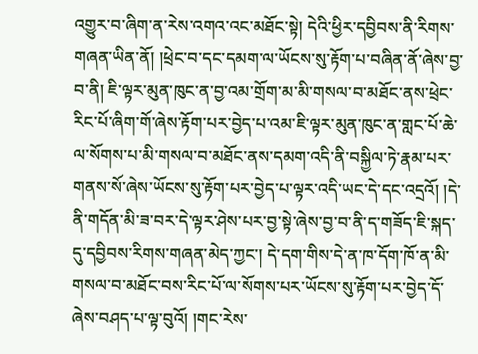འགྱུར་བ་ཞིག་ན་རེས་འགའ་འང་མཐོང་སྟེ། དེའི་ཕྱིར་དབྱིབས་ནི་རིགས་གཞན་ཡིན་ནོ། །ཕྲེང་བ་དང་དམག་ལ་ཡོངས་སུ་རྟོག་པ་བཞིན་ནོ་ཞེས་བྱ་བ་ནི། ཇི་ལྟར་མུན་ཁུང་ན་བྱ་འམ་གྲོག་མ་མི་གསལ་བ་མཐོང་ནས་ཕྲེང་རིང་པོ་ཞིག་གོ་ཞེས་རྟོག་པར་བྱེད་པ་འམ་ཇི་ལྟར་མུན་ཁུང་ན་གླང་པོ་ཆེ་ལ་སོགས་པ་མི་གསལ་བ་མཐོང་ནས་དམག་འདི་ནི་བསྐྱིལ་ཏེ་རྣམ་པར་གནས་སོ་ཞེས་ཡོངས་སུ་རྟོག་པར་བྱེད་པ་ལྟར་འདི་ཡང་དེ་དང་འདྲའོ། །དེ་ནི་གདོན་མི་ཟ་བར་དེ་ལྟར་ཤེས་པར་བྱ་སྟེ་ཞེས་བྱ་བ་ནི་ད་གཟོད་ཇི་སྐད་དུ་དབྱིབས་རིགས་གཞན་མེད་ཀྱང་། དེ་དག་གིས་དེ་ན་ཁ་དོག་ཁོ་ན་མི་གསལ་བ་མཐོང་བས་རིང་པོ་ལ་སོགས་པར་ཡོངས་སུ་རྟོག་པར་བྱེད་དོ་ཞེས་བཤད་པ་ལྟ་བུའོ། །གང་རེས་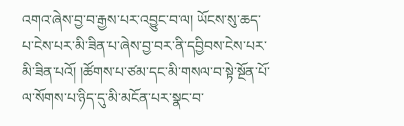འགའ་ཞེས་བྱ་བ་རྒྱས་པར་འབྱུང་བ་ལ། ཡོངས་སུ་ཆད་པ་ངེས་པར་མི་ཟིན་པ་ཞེས་བྱ་བར་ནི་དབྱིབས་ངེས་པར་མི་ཟིན་པའོ། །ཚོགས་པ་ཙམ་དང་མི་གསལ་བ་སྟེ་སྔོན་པོ་ལ་སོགས་པ་ཉིད་དུ་མི་མངོན་པར་སྣང་བ་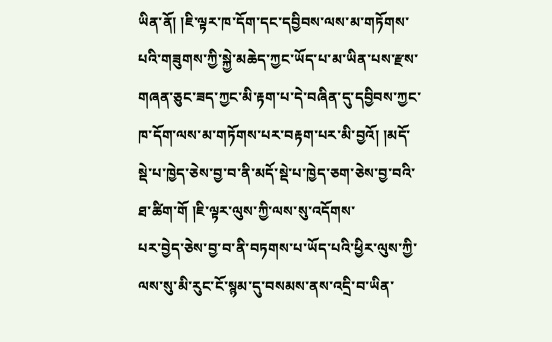ཡིན་ནོ། །ཇི་ལྟར་ཁ་དོག་དང་དབྱིབས་ལས་མ་གཏོགས་པའི་གཟུགས་ཀྱི་སྐྱེ་མཆེད་ཀྱང་ཡོད་པ་མ་ཡིན་པས་རྫས་གཞན་ཅུང་ཟད་ཀྱང་མི་རྟག་པ་དེ་བཞིན་དུ་དབྱིབས་ཀྱང་ཁ་དོག་ལས་མ་གཏོགས་པར་བརྟག་པར་མི་བྱའོ། །མདོ་སྡེ་པ་ཁྱེད་ཅེས་བྱ་བ་ནི་མདོ་སྡེ་པ་ཁྱེད་ཅག་ཅེས་བྱ་བའི་ཐ་ཚིག་གོ །ཇི་ལྟར་ལུས་ཀྱི་ལས་སུ་འདོགས་
པར་བྱེད་ཅེས་བྱ་བ་ནི་བཏགས་པ་ཡོད་པའི་ཕྱིར་ལུས་ཀྱི་ལས་སུ་མི་རུང་ངོ་སྙམ་དུ་བསམས་ནས་འདྲི་བ་ཡིན་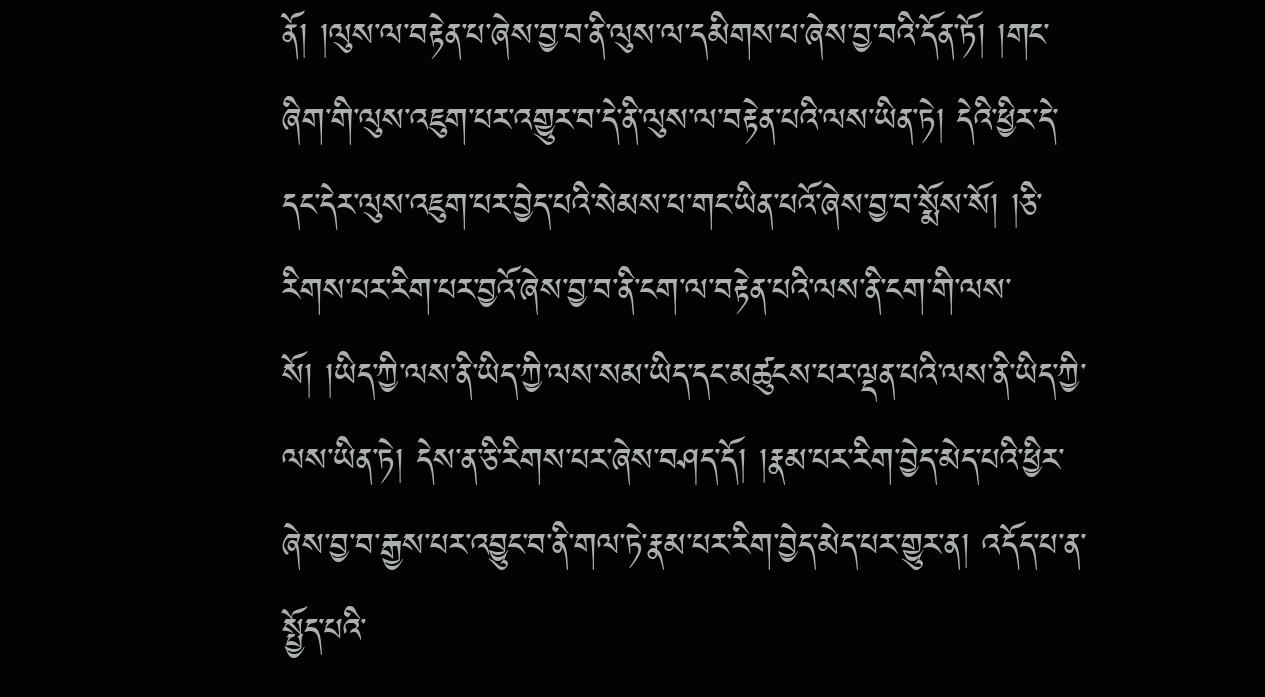ནོ། །ལུས་ལ་བརྟེན་པ་ཞེས་བྱ་བ་ནི་ལུས་ལ་དམིགས་པ་ཞེས་བྱ་བའི་དོན་ཏོ། །གང་ཞིག་གི་ལུས་འཇུག་པར་འགྱུར་བ་དེ་ནི་ལུས་ལ་བརྟེན་པའི་ལས་ཡིན་ཏེ། དེའི་ཕྱིར་དེ་དང་དེར་ལུས་འཇུག་པར་བྱེད་པའི་སེམས་པ་གང་ཡིན་པའོ་ཞེས་བྱ་བ་སྨོས་སོ། །ཅི་རིགས་པར་རིག་པར་བྱའོ་ཞེས་བྱ་བ་ནི་ངག་ལ་བརྟེན་པའི་ལས་ནི་ངག་གི་ལས་སོ། །ཡིད་ཀྱི་ལས་ནི་ཡིད་ཀྱི་ལས་སམ་ཡིད་དང་མཚུངས་པར་ལྡན་པའི་ལས་ནི་ཡིད་ཀྱི་ལས་ཡིན་ཏེ། དེས་ན་ཅི་རིགས་པར་ཞེས་བཤད་དོ། །རྣམ་པར་རིག་བྱེད་མེད་པའི་ཕྱིར་ཞེས་བྱ་བ་རྒྱས་པར་འབྱུང་བ་ནི་གལ་ཏེ་རྣམ་པར་རིག་བྱེད་མེད་པར་གྱུར་ན། འདོད་པ་ན་སྤྱོད་པའི་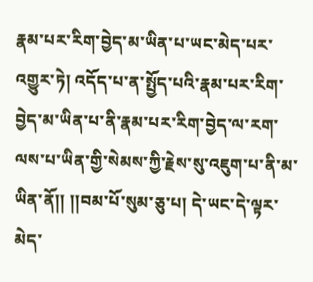རྣམ་པར་རིག་བྱེད་མ་ཡིན་པ་ཡང་མེད་པར་འགྱུར་ཏེ། འདོད་པ་ན་སྤྱོད་པའི་རྣམ་པར་རིག་བྱེད་མ་ཡིན་པ་ནི་རྣམ་པར་རིག་བྱེད་ལ་རག་ལས་པ་ཡིན་གྱི་སེམས་ཀྱི་རྗེས་སུ་འཇུག་པ་ནི་མ་ཡིན་ནོ།། །།བམ་པོ་སུམ་ཅུ་པ། དེ་ཡང་དེ་ལྟར་མེད་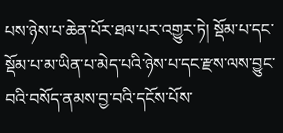པས་ཉེས་པ་ཆེན་པོར་ཐལ་པར་འགྱུར་ཏེ། སྡོམ་པ་དང་སྡོམ་པ་མ་ཡིན་པ་མེད་པའི་ཉེས་པ་དང་རྫས་ལས་བྱུང་བའི་བསོད་ནམས་བྱ་བའི་དངོས་པོས་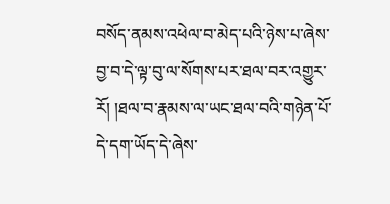བསོད་ནམས་འཕེལ་བ་མེད་པའི་ཉེས་པ་ཞེས་བྱ་བ་དེ་ལྟ་བུ་ལ་སོགས་པར་ཐལ་བར་འགྱུར་རོ། །ཐལ་བ་རྣམས་ལ་ཡང་ཐལ་བའི་གཉེན་པོ་དེ་དག་ཡོད་དེ་ཞེས་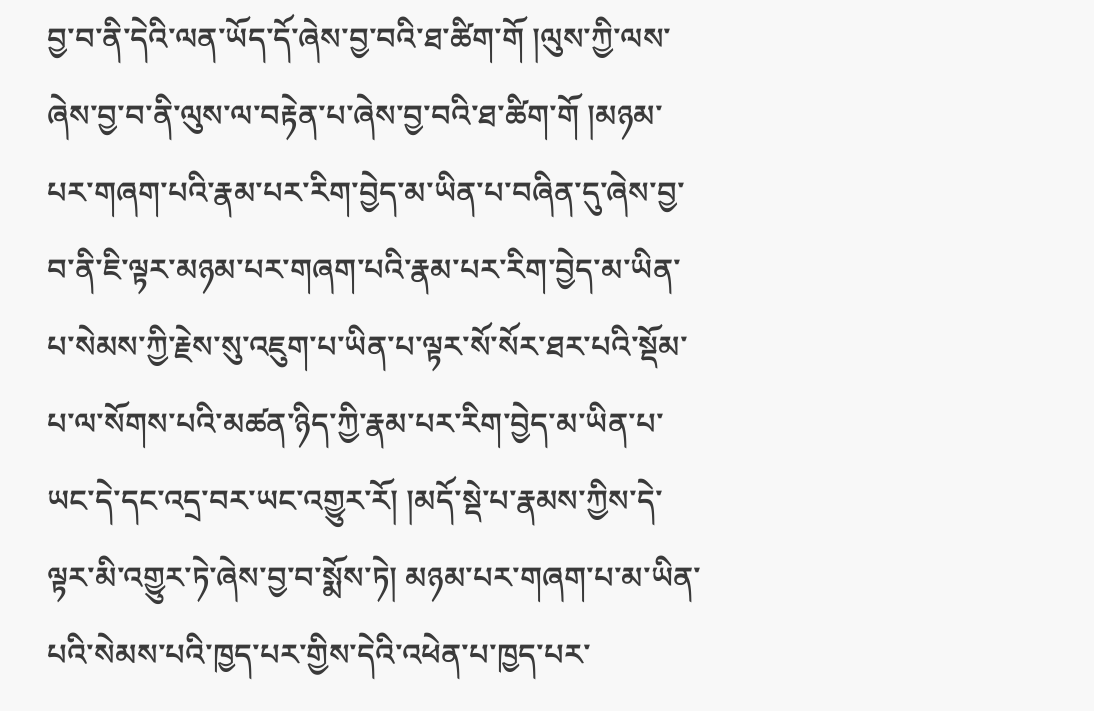བྱ་བ་ནི་དེའི་ལན་ཡོད་དོ་ཞེས་བྱ་བའི་ཐ་ཚིག་གོ །ལུས་ཀྱི་ལས་ཞེས་བྱ་བ་ནི་ལུས་ལ་བརྟེན་པ་ཞེས་བྱ་བའི་ཐ་ཚིག་གོ །མཉམ་པར་གཞག་པའི་རྣམ་པར་རིག་བྱེད་མ་ཡིན་པ་བཞིན་དུ་ཞེས་བྱ་བ་ནི་ཇི་ལྟར་མཉམ་པར་གཞག་པའི་རྣམ་པར་རིག་བྱེད་མ་ཡིན་པ་སེམས་ཀྱི་རྗེས་སུ་འཇུག་པ་ཡིན་པ་ལྟར་སོ་སོར་ཐར་པའི་སྡོམ་པ་ལ་སོགས་པའི་མཚན་ཉིད་ཀྱི་རྣམ་པར་རིག་བྱེད་མ་ཡིན་པ་ཡང་དེ་དང་འདྲ་བར་ཡང་འགྱུར་རོ། །མདོ་སྡེ་པ་རྣམས་ཀྱིས་དེ་ལྟར་མི་འགྱུར་ཏེ་ཞེས་བྱ་བ་སྨོས་ཏེ། མཉམ་པར་གཞག་པ་མ་ཡིན་པའི་སེམས་པའི་ཁྱད་པར་གྱིས་དེའི་འཕེན་པ་ཁྱད་པར་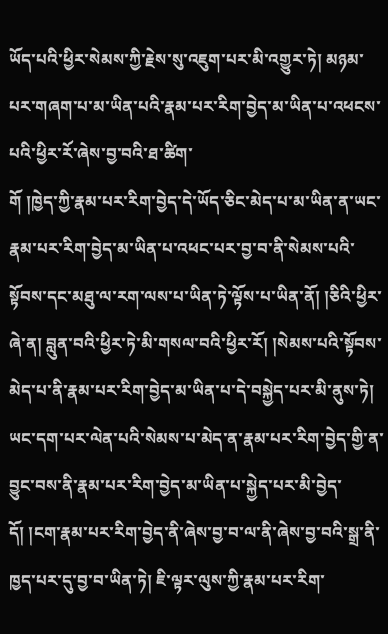ཡོད་པའི་ཕྱིར་སེམས་ཀྱི་རྗེས་སུ་འཇུག་པར་མི་འགྱུར་ཏེ། མཉམ་པར་གཞག་པ་མ་ཡིན་པའི་རྣམ་པར་རིག་བྱེད་མ་ཡིན་པ་འཕངས་པའི་ཕྱིར་རོ་ཞེས་བྱ་བའི་ཐ་ཚིག་
གོ །ཁྱེད་ཀྱི་རྣམ་པར་རིག་བྱེད་དེ་ཡོད་ཅིང་མེད་པ་མ་ཡིན་ན་ཡང་རྣམ་པར་རིག་བྱེད་མ་ཡིན་པ་འཕང་པར་བྱ་བ་ནི་སེམས་པའི་སྟོབས་དང་མཐུ་ལ་རག་ལས་པ་ཡིན་ཏེ་ལྟོས་པ་ཡིན་ནོ། །ཅིའི་ཕྱིར་ཞེ་ན། བླུན་བའི་ཕྱིར་ཏེ་མི་གསལ་བའི་ཕྱིར་རོ། །སེམས་པའི་སྟོབས་མེད་པ་ནི་རྣམ་པར་རིག་བྱེད་མ་ཡིན་པ་དེ་བསྐྱེད་པར་མི་ནུས་ཏེ། ཡང་དག་པར་ལེན་པའི་སེམས་པ་མེད་ན་རྣམ་པར་རིག་བྱེད་གྱི་ན་བྱུང་བས་ནི་རྣམ་པར་རིག་བྱེད་མ་ཡིན་པ་སྐྱེད་པར་མི་བྱེད་དོ། །ངག་རྣམ་པར་རིག་བྱེད་ནི་ཞེས་བྱ་བ་ལ་ནི་ཞེས་བྱ་བའི་སྒྲ་ནི་ཁྱད་པར་དུ་བྱ་བ་ཡིན་ཏེ། ཇི་ལྟར་ལུས་ཀྱི་རྣམ་པར་རིག་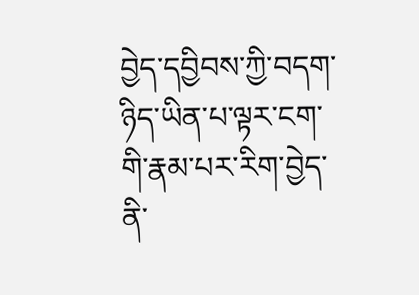བྱེད་དབྱིབས་ཀྱི་བདག་ཉིད་ཡིན་པ་ལྟར་ངག་གི་རྣམ་པར་རིག་བྱེད་ནི་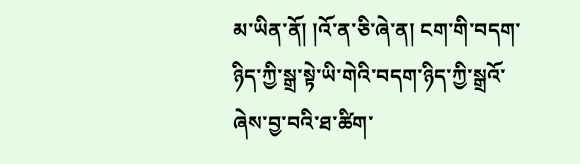མ་ཡིན་ནོ། །འོ་ན་ཅི་ཞེ་ན། ངག་གི་བདག་ཉིད་ཀྱི་སྒྲ་སྟེ་ཡི་གེའི་བདག་ཉིད་ཀྱི་སྒྲའོ་ཞེས་བྱ་བའི་ཐ་ཚིག་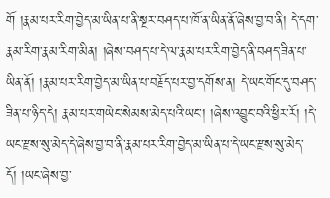གོ །རྣམ་པར་རིག་བྱེད་མ་ཡིན་པ་ནི་སྔར་བཤད་པ་ཁོ་ན་ཡིན་ནོ་ཞེས་བྱ་བ་ནི། དེ་དག་རྣམ་རིག་རྣམ་རིག་མིན། །ཞེས་བཤད་པ་དེ་ལ་རྣམ་པར་རིག་བྱེད་ནི་བཤད་ཟིན་པ་ཡིན་ནོ། །རྣམ་པར་རིག་བྱེད་མ་ཡིན་པ་བརྗོད་པར་བྱ་དགོས་ན། དེ་ཡང་གོང་དུ་བཤད་ཟིན་པ་ཉིད་དེ། རྣམ་པར་གཡེང་སེམས་མེད་པའི་ཡང་། །ཞེས་འབྱུང་བའི་ཕྱིར་རོ། །དེ་ཡང་རྫས་སུ་མེད་དེ་ཞེས་བྱ་བ་ནི་རྣམ་པར་རིག་བྱེད་མ་ཡིན་པ་དེ་ཡང་རྫས་སུ་མེད་དོ། །ཡང་ཞེས་བྱ་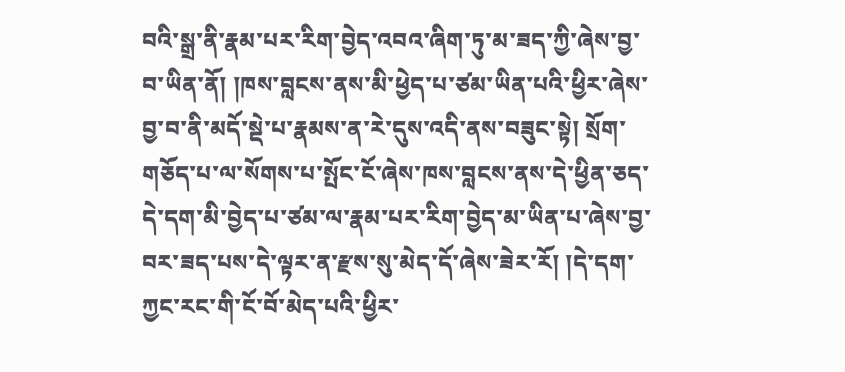བའི་སྒྲ་ནི་རྣམ་པར་རིག་བྱེད་འབའ་ཞིག་ཏུ་མ་ཟད་ཀྱི་ཞེས་བྱ་བ་ཡིན་ནོ། །ཁས་བླངས་ནས་མི་ཕྱེད་པ་ཙམ་ཡིན་པའི་ཕྱིར་ཞེས་བྱ་བ་ནི་མདོ་སྡེ་པ་རྣམས་ན་རེ་དུས་འདི་ནས་བཟུང་སྟེ། སྲོག་གཅོད་པ་ལ་སོགས་པ་སྤོང་ངོ་ཞེས་ཁས་བླངས་ནས་དེ་ཕྱིན་ཅད་དེ་དག་མི་བྱེད་པ་ཙམ་ལ་རྣམ་པར་རིག་བྱེད་མ་ཡིན་པ་ཞེས་བྱ་བར་ཟད་པས་དེ་ལྟར་ན་རྫས་སུ་མེད་དོ་ཞེས་ཟེར་རོ། །དེ་དག་ཀྱང་རང་གི་ངོ་བོ་མེད་པའི་ཕྱིར་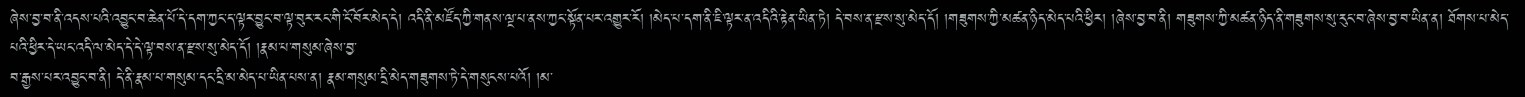ཞེས་བྱ་བ་ནི་འདས་པའི་འབྱུང་བ་ཆེན་པོ་དེ་དག་ཀྱང་ད་ལྟར་བྱུང་བ་ལྟ་བུར་རང་གི་ངོ་བོར་མེད་དེ། འདི་ནི་མཛོད་ཀྱི་གནས་ལྔ་པ་ནས་ཀྱང་སྟོན་པར་འགྱུར་རོ། །མེད་པ་དག་ནི་ཇི་ལྟར་ན་འདིའི་རྟེན་ཡིན་ཏེ། དེ་བས་ན་རྫས་སུ་མེད་དོ། །གཟུགས་ཀྱི་མཚན་ཉིད་མེད་པའི་ཕྱིར། །ཞེས་བྱ་བ་ནི། གཟུགས་ཀྱི་མཚན་ཉིད་ནི་གཟུགས་སུ་རུང་བ་ཞེས་བྱ་བ་ཡིན་ན། ཐོགས་པ་མེད་པའི་ཕྱིར་དེ་ཡང་འདི་ལ་མེད་དེ་དེ་ལྟ་བས་ན་རྫས་སུ་མེད་དོ། །རྣམ་པ་གསུམ་ཞེས་བྱ་
བ་རྒྱས་པར་འབྱུང་བ་ནི། དེ་ནི་རྣམ་པ་གསུམ་དང་དྲི་མ་མེད་པ་ཡིན་པས་ན། རྣམ་གསུམ་དྲི་མེད་གཟུགས་ཏེ་དེ་གསུངས་པའོ། །མ་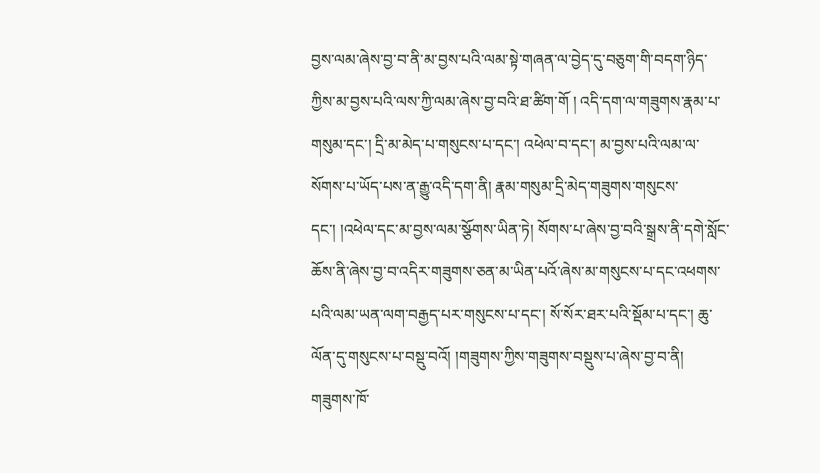བྱས་ལམ་ཞེས་བྱ་བ་ནི་མ་བྱས་པའི་ལམ་སྟེ་གཞན་ལ་བྱེད་དུ་བཅུག་གི་བདག་ཉིད་ཀྱིས་མ་བྱས་པའི་ལས་ཀྱི་ལམ་ཞེས་བྱ་བའི་ཐ་ཚིག་གོ ། འདི་དག་ལ་གཟུགས་རྣམ་པ་གསུམ་དང་། དྲི་མ་མེད་པ་གསུངས་པ་དང་། འཕེལ་བ་དང་། མ་བྱས་པའི་ལམ་ལ་སོགས་པ་ཡོད་པས་ན་རྒྱུ་འདི་དག་ནི། རྣམ་གསུམ་དྲི་མེད་གཟུགས་གསུངས་དང་། །འཕེལ་དང་མ་བྱས་ལམ་སྩོགས་ཡིན་ཏེ། སོགས་པ་ཞེས་བྱ་བའི་སྒྲས་ནི་དགེ་སློང་ཆོས་ནི་ཞེས་བྱ་བ་འདིར་གཟུགས་ཅན་མ་ཡིན་པའོ་ཞེས་མ་གསུངས་པ་དང་འཕགས་པའི་ལམ་ཡན་ལག་བརྒྱད་པར་གསུངས་པ་དང་། སོ་སོར་ཐར་པའི་སྡོམ་པ་དང་། ཆུ་ལོན་དུ་གསུངས་པ་བསྡུ་བའོ། །གཟུགས་ཀྱིས་གཟུགས་བསྡུས་པ་ཞེས་བྱ་བ་ནི། གཟུགས་ཁོ་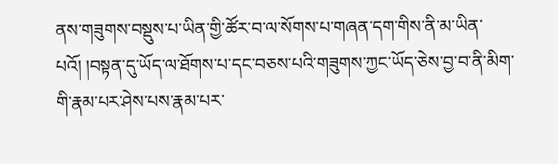ནས་གཟུགས་བསྡུས་པ་ཡིན་གྱི་ཚོར་བ་ལ་སོགས་པ་གཞན་དག་གིས་ནི་མ་ཡིན་པའོ། །བསྟན་དུ་ཡོད་ལ་ཐོགས་པ་དང་བཅས་པའི་གཟུགས་ཀྱང་ཡོད་ཅེས་བྱ་བ་ནི་མིག་གི་རྣམ་པར་ཤེས་པས་རྣམ་པར་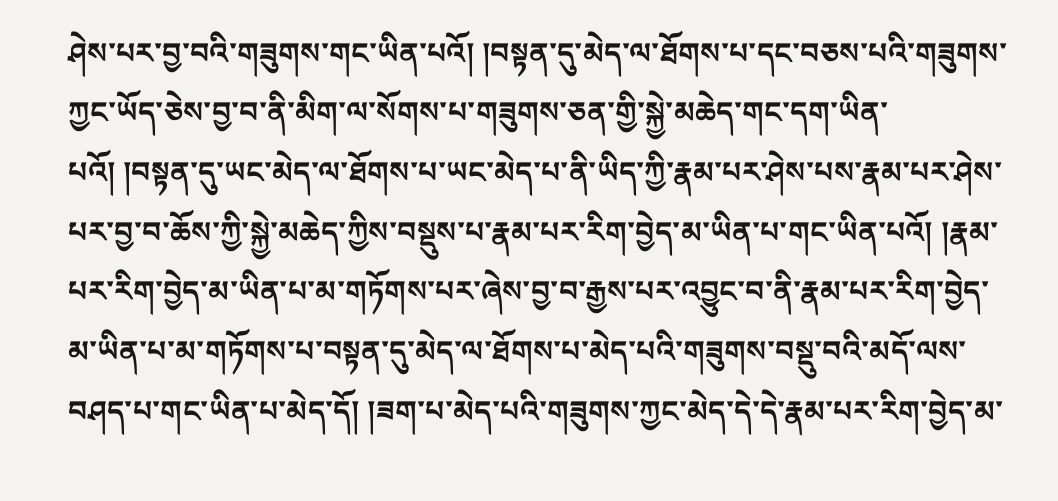ཤེས་པར་བྱ་བའི་གཟུགས་གང་ཡིན་པའོ། །བསྟན་དུ་མེད་ལ་ཐོགས་པ་དང་བཅས་པའི་གཟུགས་ཀྱང་ཡོད་ཅེས་བྱ་བ་ནི་མིག་ལ་སོགས་པ་གཟུགས་ཅན་གྱི་སྐྱེ་མཆེད་གང་དག་ཡིན་པའོ། །བསྟན་དུ་ཡང་མེད་ལ་ཐོགས་པ་ཡང་མེད་པ་ནི་ཡིད་ཀྱི་རྣམ་པར་ཤེས་པས་རྣམ་པར་ཤེས་པར་བྱ་བ་ཆོས་ཀྱི་སྐྱེ་མཆེད་ཀྱིས་བསྡུས་པ་རྣམ་པར་རིག་བྱེད་མ་ཡིན་པ་གང་ཡིན་པའོ། །རྣམ་པར་རིག་བྱེད་མ་ཡིན་པ་མ་གཏོགས་པར་ཞེས་བྱ་བ་རྒྱས་པར་འབྱུང་བ་ནི་རྣམ་པར་རིག་བྱེད་མ་ཡིན་པ་མ་གཏོགས་པ་བསྟན་དུ་མེད་ལ་ཐོགས་པ་མེད་པའི་གཟུགས་བསྡུ་བའི་མདོ་ལས་བཤད་པ་གང་ཡིན་པ་མེད་དོ། །ཟག་པ་མེད་པའི་གཟུགས་ཀྱང་མེད་དེ་དེ་རྣམ་པར་རིག་བྱེད་མ་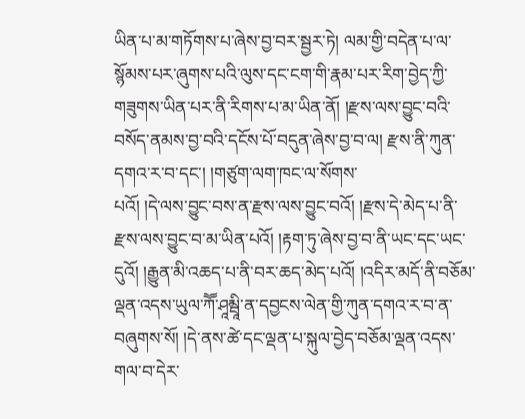ཡིན་པ་མ་གཏོགས་པ་ཞེས་བྱ་བར་སྦྱར་ཏེ། ལམ་གྱི་བདེན་པ་ལ་སྙོམས་པར་ཞུགས་པའི་ལུས་དང་ངག་གི་རྣམ་པར་རིག་བྱེད་ཀྱི་གཟུགས་ཡིན་པར་ནི་རིགས་པ་མ་ཡིན་ནོ། །རྫས་ལས་བྱུང་བའི་བསོད་ནམས་བྱ་བའི་དངོས་པོ་བདུན་ཞེས་བྱ་བ་ལ། རྫས་ནི་ཀུན་དགའ་ར་བ་དང་། །གཙུག་ལག་ཁང་ལ་སོགས་
པའོ། །དེ་ལས་བྱུང་བས་ན་རྫས་ལས་བྱུང་བའོ། །རྫས་དེ་མེད་པ་ནི་རྫས་ལས་བྱུང་བ་མ་ཡིན་པའོ། །རྟག་ཏུ་ཞེས་བྱ་བ་ནི་ཡང་དང་ཡང་དུའོ། །རྒྱུན་མི་འཆད་པ་ནི་བར་ཆད་མེད་པའོ། །འདིར་མདོ་ནི་བཅོམ་ལྡན་འདས་ཡུལ་ཀཽ་ཤཱམྦཱི་ན་དབྱངས་ལེན་གྱི་ཀུན་དགའ་ར་བ་ན་བཞུགས་སོ། །དེ་ནས་ཚེ་དང་ལྡན་པ་སྐུལ་བྱེད་བཅོམ་ལྡན་འདས་གལ་བ་དེར་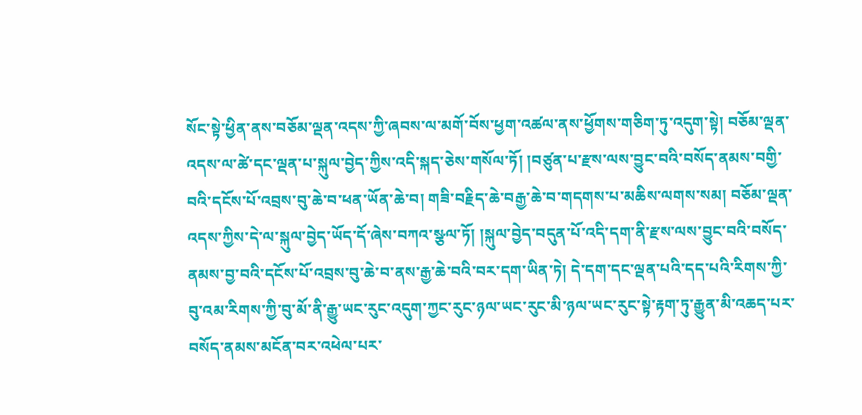སོང་སྟེ་ཕྱིན་ནས་བཅོམ་ལྡན་འདས་ཀྱི་ཞབས་ལ་མགོ་བོས་ཕྱག་འཚལ་ནས་ཕྱོགས་གཅིག་ཏུ་འདུག་སྟེ། བཅོམ་ལྡན་འདས་ལ་ཚེ་དང་ལྡན་པ་སྐུལ་བྱེད་ཀྱིས་འདི་སྐད་ཅེས་གསོལ་ཏོ། །བཙུན་པ་རྫས་ལས་བྱུང་བའི་བསོད་ནམས་བགྱི་བའི་དངོས་པོ་འབྲས་བུ་ཆེ་བ་ཕན་ཡོན་ཆེ་བ། གཟི་བརྗིད་ཆེ་བརྒྱ་ཆེ་བ་གདགས་པ་མཆིས་ལགས་སམ། བཅོམ་ལྡན་འདས་ཀྱིས་དེ་ལ་སྐུལ་བྱེད་ཡོད་དོ་ཞེས་བཀའ་སྩལ་ཏོ། །སྐུལ་བྱེད་བདུན་པོ་འདི་དག་ནི་རྫས་ལས་བྱུང་བའི་བསོད་ནམས་བྱ་བའི་དངོས་པོ་འབྲས་བུ་ཆེ་བ་ནས་རྒྱ་ཆེ་བའི་བར་དག་ཡིན་ཏེ། དེ་དག་དང་ལྡན་པའི་དད་པའི་རིགས་ཀྱི་བུ་འམ་རིགས་ཀྱི་བུ་མོ་ནི་རྒྱུ་ཡང་རུང་འདུག་ཀྱང་རུང་ཉལ་ཡང་རུང་མི་ཉལ་ཡང་རུང་སྟེ་རྟག་ཏུ་རྒྱུན་མི་འཆད་པར་བསོད་ནམས་མངོན་བར་འཕེལ་པར་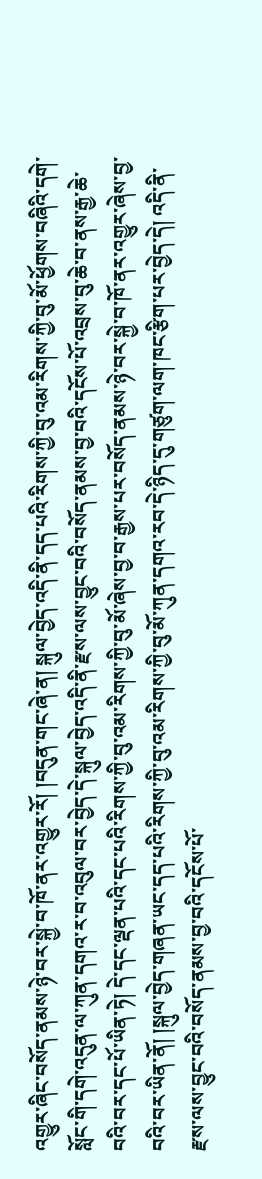འགྱུར་ཞིང་བསོད་ནམས་ཉེ་བར་སྐྱེ་བ་ཁོ་ནར་འགྱུར་རོ། །བདུན་གང་ཞེ་ན། སྐུལ་བྱེད་འདི་ནི་དད་པའི་རིགས་ཀྱི་བུ་འམ་རིགས་ཀྱི་བུ་མོ་ཕྱོགས་བཞིའི་དགེ་སློང་གི་དགེ་འདུན་ལ་ཀུན་དགའ་ར་བ་འབུལ་བར་བྱེད་དེ་སྐུལ་བྱེད་འདི་ནི་རྫས་ལས་བྱུང་བའི་བསོད་ནམས་བྱ་བའི་དངོས་པོ་འབྲས་བུ་ཆེ་བ་ནས་རྒྱ་ཆེ་བའི་བར་དང་པོ་ཡིན་ཏེ། དེ་དང་ལྡན་པའི་དང་པའི་རིགས་ཀྱི་བུ་འམ་རིགས་ཀྱི་བུ་མོ་ཞེས་བྱ་བ་རྒྱས་པར་བསོད་ནམས་ཉེ་བར་སྐྱེ་བ་ཁོ་ནར་འགྱུར་ཞེས་བྱ་བའི་བར་ཡིན་ནོ། །སྐུལ་བྱེད་གཞན་ཡང་དད་པའི་རིགས་ཀྱི་བུ་འམ་རིགས་ཀྱི་བུ་མོ་ཀུན་དགའ་རབ་དེ་ཉིད་དུ་གཙུག་ལག་ཁང་རྩིག་པར་བྱེད་དེ། འདི་ནི་རྫས་ལས་བྱུང་བའི་བསོད་ནམས་བྱ་བའི་དངོས་པོ་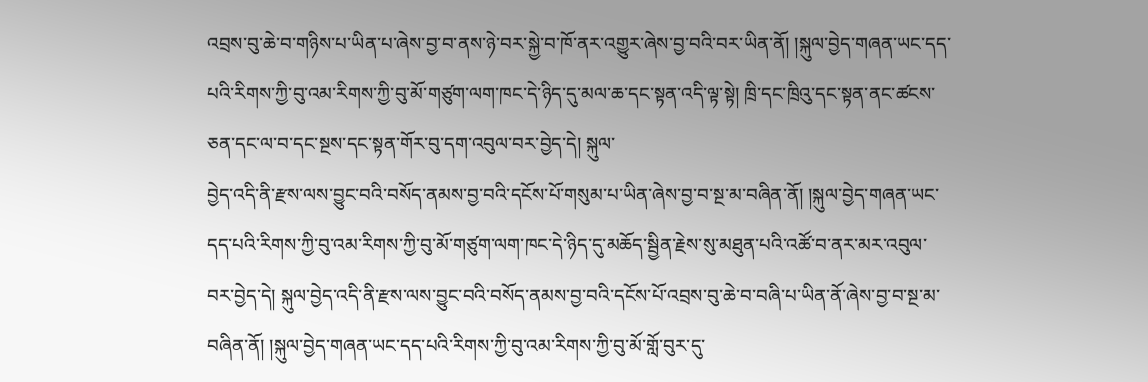འབྲས་བུ་ཆེ་བ་གཉིས་པ་ཡིན་པ་ཞེས་བྱ་བ་ནས་ཉེ་བར་སྐྱེ་བ་ཁོ་ནར་འགྱུར་ཞེས་བྱ་བའི་བར་ཡིན་ནོ། །སྐུལ་བྱེད་གཞན་ཡང་དད་པའི་རིགས་ཀྱི་བུ་འམ་རིགས་ཀྱི་བུ་མོ་གཙུག་ལག་ཁང་དེ་ཉིད་དུ་མལ་ཆ་དང་སྟན་འདི་ལྟ་སྟེ། ཁྲི་དང་ཁྲིའུ་དང་སྟན་ནང་ཚངས་ཅན་དང་ལ་བ་དང་སྔས་དང་སྟན་གོར་བུ་དག་འབུལ་བར་བྱེད་དེ། སྐུལ་
བྱེད་འདི་ནི་རྫས་ལས་བྱུང་བའི་བསོད་ནམས་བྱ་བའི་དངོས་པོ་གསུམ་པ་ཡིན་ཞེས་བྱ་བ་སྔ་མ་བཞིན་ནོ། །སྐུལ་བྱེད་གཞན་ཡང་དད་པའི་རིགས་ཀྱི་བུ་འམ་རིགས་ཀྱི་བུ་མོ་གཙུག་ལག་ཁང་དེ་ཉིད་དུ་མཆོད་སྦྱིན་རྗེས་སུ་མཐུན་པའི་འཚོ་བ་ནར་མར་འབུལ་བར་བྱེད་དེ། སྐུལ་བྱེད་འདི་ནི་རྫས་ལས་བྱུང་བའི་བསོད་ནམས་བྱ་བའི་དངོས་པོ་འབྲས་བུ་ཆེ་བ་བཞི་པ་ཡིན་ནོ་ཞེས་བྱ་བ་སྔ་མ་བཞིན་ནོ། །སྐུལ་བྱེད་གཞན་ཡང་དད་པའི་རིགས་ཀྱི་བུ་འམ་རིགས་ཀྱི་བུ་མོ་གློ་བུར་དུ་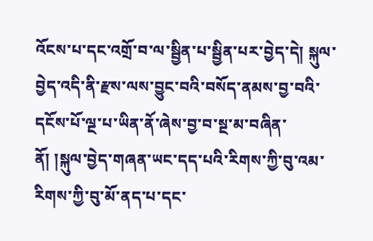འོངས་པ་དང་འགྲོ་བ་ལ་སྦྱིན་པ་སྦྱིན་པར་བྱེད་དེ། སྐུལ་བྱེད་འདི་ནི་རྫས་ལས་བྱུང་བའི་བསོད་ནམས་བྱ་བའི་དངོས་པོ་ལྔ་པ་ཡིན་ནོ་ཞེས་བྱ་བ་སྔ་མ་བཞིན་ནོ། །སྐུལ་བྱེད་གཞན་ཡང་དད་པའི་རིགས་ཀྱི་བུ་འམ་རིགས་ཀྱི་བུ་མོ་ནད་པ་དང་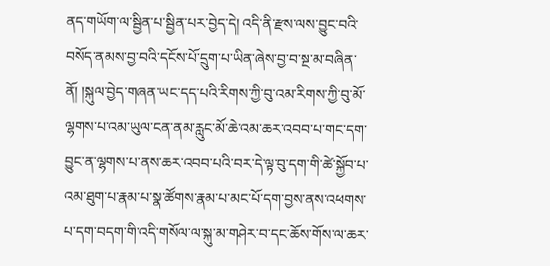ནད་གཡོག་ལ་སྦྱིན་པ་སྦྱིན་པར་བྱེད་དེ། འདི་ནི་རྫས་ལས་བྱུང་བའི་བསོད་ནམས་བྱ་བའི་དངོས་པོ་དྲུག་པ་ཡིན་ཞེས་བྱ་བ་སྔ་མ་བཞིན་ནོ། །སྐུལ་བྱེད་གཞན་ཡང་དད་པའི་རིགས་ཀྱི་བུ་འམ་རིགས་ཀྱི་བུ་མོ་ལྷགས་པ་འམ་ཡུལ་ངན་ནམ་རླུང་མོ་ཆེ་འམ་ཆར་འབབ་པ་གང་དག་བྱུང་ན་ལྷགས་པ་ནས་ཆར་འབབ་པའི་བར་དེ་ལྟ་བུ་དག་གི་ཚེ་སྐྱོབ་པ་འམ་ཐུག་པ་རྣམ་པ་སྣ་ཚོགས་རྣམ་པ་མང་པོ་དག་བྱས་ནས་འཕགས་པ་དག་བདག་གི་འདི་གསོལ་ལ་སྐུ་མ་གཤེར་བ་དང་ཆོས་གོས་ལ་ཆར་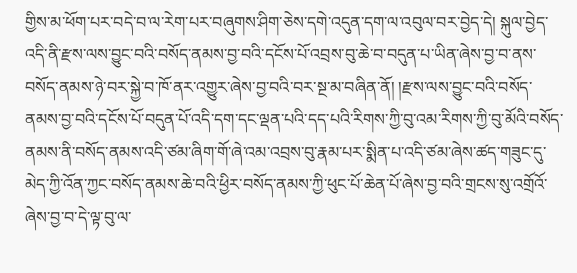གྱིས་མ་ཕོག་པར་བདེ་བ་ལ་རེག་པར་བཞུགས་ཤིག་ཅེས་དགེ་འདུན་དག་ལ་འབུལ་བར་བྱེད་དེ། སྐུལ་བྱེད་འདི་ནི་རྫས་ལས་བྱུང་བའི་བསོད་ནམས་བྱ་བའི་དངོས་པོ་འབྲས་བུ་ཆེ་བ་བདུན་པ་ཡིན་ཞེས་བྱ་བ་ནས་བསོད་ནམས་ཉེ་བར་སྐྱེ་བ་ཁོ་ནར་འགྱུར་ཞེས་བྱ་བའི་བར་སྔ་མ་བཞིན་ནོ། །རྫས་ལས་བྱུང་བའི་བསོད་ནམས་བྱ་བའི་དངོས་པོ་བདུན་པོ་འདི་དག་དང་ལྡན་པའི་དད་པའི་རིགས་ཀྱི་བུ་འམ་རིགས་ཀྱི་བུ་མོའི་བསོད་ནམས་ནི་བསོད་ནམས་འདི་ཙམ་ཞིག་གོ་ཞེ་འམ་འབྲས་བུ་རྣམ་པར་སྨིན་པ་འདི་ཙམ་ཞེས་ཚད་གཟུང་དུ་མེད་ཀྱི་འོན་ཀྱང་བསོད་ནམས་ཆེ་བའི་ཕྱིར་བསོད་ནམས་ཀྱི་ཕུང་པོ་ཆེན་པོ་ཞེས་བྱ་བའི་གྲངས་སུ་འགྲོའོ་ཞེས་བྱ་བ་དེ་ལྟ་བུ་ལ་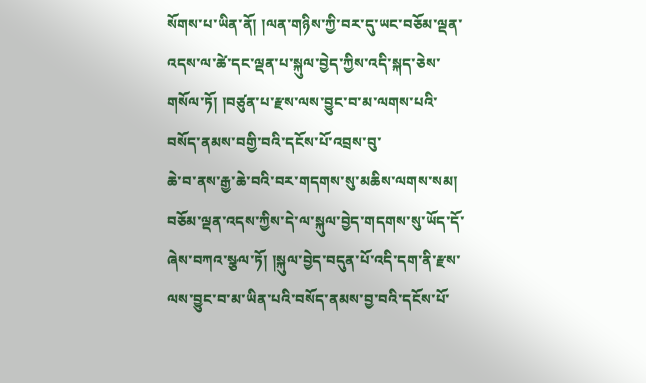སོགས་པ་ཡིན་ནོ། །ལན་གཉིས་ཀྱི་བར་དུ་ཡང་བཅོམ་ལྡན་འདས་ལ་ཚེ་དང་ལྡན་པ་སྐུལ་བྱེད་ཀྱིས་འདི་སྐད་ཅེས་གསོལ་ཏོ། །བཙུན་པ་རྫས་ལས་བྱུང་བ་མ་ལགས་པའི་བསོད་ནམས་བགྱི་བའི་དངོས་པོ་འབྲས་བུ་
ཆེ་བ་ནས་རྒྱ་ཆེ་བའི་བར་གདགས་སུ་མཆིས་ལགས་སམ། བཅོམ་ལྡན་འདས་ཀྱིས་དེ་ལ་སྐུལ་བྱེད་གདགས་སུ་ཡོད་དོ་ཞེས་བཀའ་སྩལ་ཏོ། །སྐུལ་བྱེད་བདུན་པོ་འདི་དག་ནི་རྫས་ལས་བྱུང་བ་མ་ཡིན་པའི་བསོད་ནམས་བྱ་བའི་དངོས་པོ་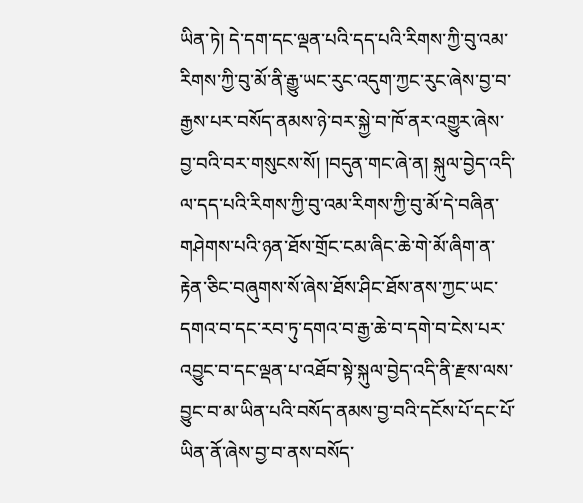ཡིན་ཏེ། དེ་དག་དང་ལྡན་པའི་དད་པའི་རིགས་ཀྱི་བུ་འམ་རིགས་ཀྱི་བུ་མོ་ནི་རྒྱུ་ཡང་རུང་འདུག་ཀྱང་རུང་ཞེས་བྱ་བ་རྒྱས་པར་བསོད་ནམས་ཉེ་བར་སྐྱེ་བ་ཁོ་ནར་འགྱུར་ཞེས་བྱ་བའི་བར་གསུངས་སོ། །བདུན་གང་ཞེ་ན། སྐུལ་བྱེད་འདི་ལ་དད་པའི་རིགས་ཀྱི་བུ་འམ་རིགས་ཀྱི་བུ་མོ་དེ་བཞིན་གཤེགས་པའི་ཉན་ཐོས་གྲོང་ངམ་ཞིང་ཆེ་གེ་མོ་ཞིག་ན་རྟེན་ཅིང་བཞུགས་སོ་ཞེས་ཐོས་ཤིང་ཐོས་ནས་ཀྱང་ཡང་དགའ་བ་དང་རབ་ཏུ་དགའ་བ་རྒྱ་ཆེ་བ་དགེ་བ་ངེས་པར་འབྱུང་བ་དང་ལྡན་པ་འཐོབ་སྟེ་སྐུལ་བྱེད་འདི་ནི་རྫས་ལས་བྱུང་བ་མ་ཡིན་པའི་བསོད་ནམས་བྱ་བའི་དངོས་པོ་དང་པོ་ཡིན་ནོ་ཞེས་བྱ་བ་ནས་བསོད་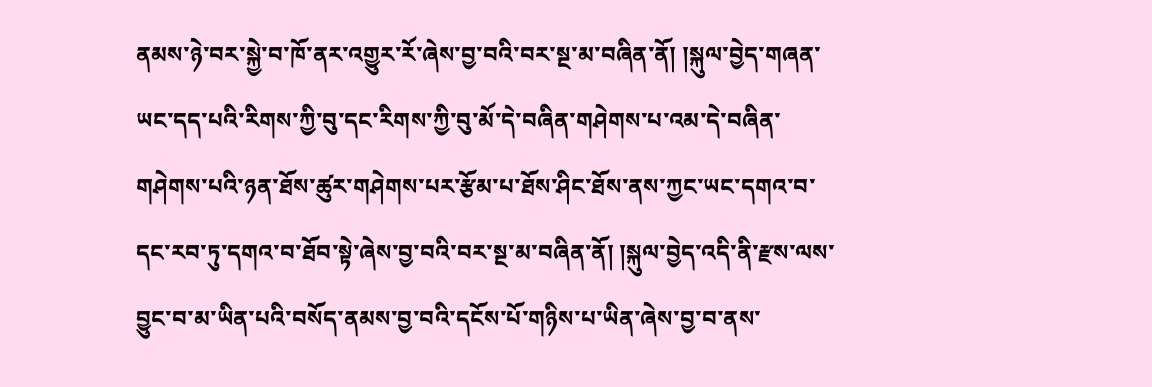ནམས་ཉེ་བར་སྐྱེ་བ་ཁོ་ནར་འགྱུར་རོ་ཞེས་བྱ་བའི་བར་སྔ་མ་བཞིན་ནོ། །སྐུལ་བྱེད་གཞན་ཡང་དད་པའི་རིགས་ཀྱི་བུ་དང་རིགས་ཀྱི་བུ་མོ་དེ་བཞིན་གཤེགས་པ་འམ་དེ་བཞིན་གཤེགས་པའི་ཉན་ཐོས་ཚུར་གཤེགས་པར་རྩོམ་པ་ཐོས་ཤིང་ཐོས་ནས་ཀྱང་ཡང་དགའ་བ་དང་རབ་ཏུ་དགའ་བ་ཐོབ་སྟེ་ཞེས་བྱ་བའི་བར་སྔ་མ་བཞིན་ནོ། །སྐུལ་བྱེད་འདི་ནི་རྫས་ལས་བྱུང་བ་མ་ཡིན་པའི་བསོད་ནམས་བྱ་བའི་དངོས་པོ་གཉིས་པ་ཡིན་ཞེས་བྱ་བ་ནས་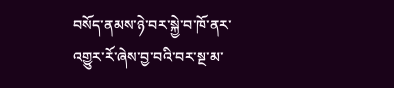བསོད་ནམས་ཉེ་བར་སྐྱེ་བ་ཁོ་ནར་འགྱུར་རོ་ཞེས་བྱ་བའི་བར་སྔ་མ་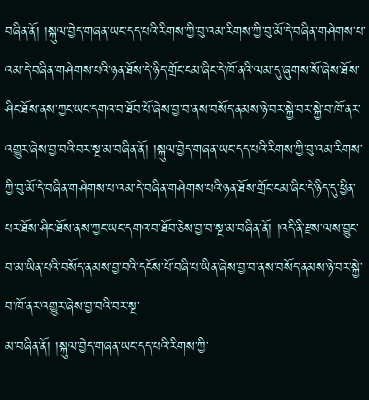བཞིན་ནོ། །སྐུལ་བྱེད་གཞན་ཡང་དད་པའི་རིགས་ཀྱི་བུ་འམ་རིགས་ཀྱི་བུ་མོ་དེ་བཞིན་གཤེགས་པ་འམ་དེ་བཞིན་གཤེགས་པའི་ཉན་ཐོས་དེ་ཉིད་གྲོང་ངམ་ཞིང་དེ་ཁོ་ནའི་ལམ་དུ་ཞུགས་སོ་ཞེས་ཐོས་ཤིང་ཐོས་ནས་ཀྱང་ཡང་དགའ་བ་ཐོབ་པོ་ཞེས་བྱ་བ་ནས་བསོད་ནམས་ཉེ་བར་སྐྱེ་བར་སྐྱེ་བ་ཁོ་ནར་འགྱུར་ཞེས་བྱ་བའི་བར་སྔ་མ་བཞིན་ནོ། །སྐུལ་བྱེད་གཞན་ཡང་དད་པའི་རིགས་ཀྱི་བུ་འམ་རིགས་ཀྱི་བུ་མོ་དེ་བཞིན་གཤེགས་པ་འམ་དེ་བཞིན་གཤེགས་པའི་ཉན་ཐོས་གྲོང་ངམ་ཞིང་དེ་ཉིད་དུ་ཕྱིན་པར་ཐོས་ཤིང་ཐོས་ནས་ཀྱང་ཡང་དགའ་བ་ཐོབ་ཅེས་བྱ་བ་སྔ་མ་བཞིན་ནོ། །འདི་ནི་རྫས་ལས་བྱུང་བ་མ་ཡིན་པའི་བསོད་ནམས་བྱ་བའི་དངོས་པོ་བཞི་པ་ཡིན་ཞེས་བྱ་བ་ནས་བསོད་ནམས་ཉེ་བར་སྐྱེ་བ་ཁོ་ནར་འགྱུར་ཞེས་བྱ་བའི་བར་སྔ་
མ་བཞིན་ནོ། །སྐུལ་བྱེད་གཞན་ཡང་དད་པའི་རིགས་ཀྱི་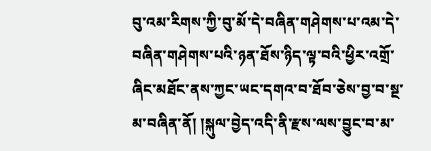བུ་འམ་རིགས་ཀྱི་བུ་མོ་དེ་བཞིན་གཤེགས་པ་འམ་དེ་བཞིན་གཤེགས་པའི་ཉན་ཐོས་ཉིད་ལྟ་བའི་ཕྱིར་འགྲོ་ཞིང་མཐོང་ནས་ཀྱང་ཡང་དགའ་བ་ཐོབ་ཅེས་བྱ་བ་སྔ་མ་བཞིན་ནོ། །སྐུལ་བྱེད་འདི་ནི་རྫས་ལས་བྱུང་བ་མ་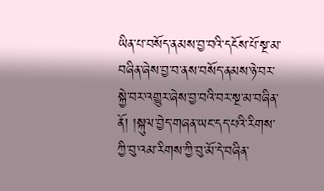ཡིན་པ་བསོད་ནམས་བྱ་བའི་དངོས་པོ་སྔ་མ་བཞིན་ཞེས་བྱ་བ་ནས་བསོད་ནམས་ཉེ་བར་སྐྱེ་བར་འགྱུར་ཞེས་བྱ་བའི་བར་སྔ་མ་བཞིན་ནོ། །སྐུལ་བྱེད་གཞན་ཡང་དད་པའི་རིགས་ཀྱི་བུ་འམ་རིགས་ཀྱི་བུ་མོ་དེ་བཞིན་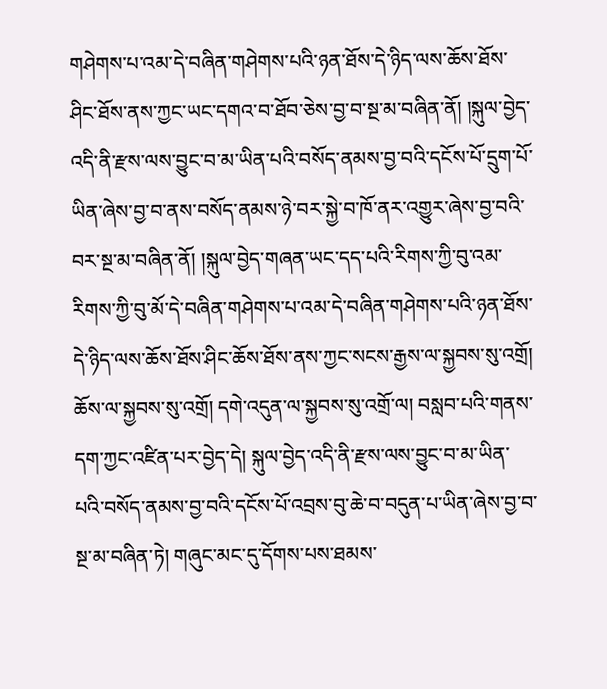གཤེགས་པ་འམ་དེ་བཞིན་གཤེགས་པའི་ཉན་ཐོས་དེ་ཉིད་ལས་ཆོས་ཐོས་ཤིང་ཐོས་ནས་ཀྱང་ཡང་དགའ་བ་ཐོབ་ཅེས་བྱ་བ་སྔ་མ་བཞིན་ནོ། །སྐུལ་བྱེད་འདི་ནི་རྫས་ལས་བྱུང་བ་མ་ཡིན་པའི་བསོད་ནམས་བྱ་བའི་དངོས་པོ་དྲུག་པོ་ཡིན་ཞེས་བྱ་བ་ནས་བསོད་ནམས་ཉེ་བར་སྐྱེ་བ་ཁོ་ནར་འགྱུར་ཞེས་བྱ་བའི་བར་སྔ་མ་བཞིན་ནོ། །སྐུལ་བྱེད་གཞན་ཡང་དད་པའི་རིགས་ཀྱི་བུ་འམ་རིགས་ཀྱི་བུ་མོ་དེ་བཞིན་གཤེགས་པ་འམ་དེ་བཞིན་གཤེགས་པའི་ཉན་ཐོས་དེ་ཉིད་ལས་ཆོས་ཐོས་ཤིང་ཆོས་ཐོས་ནས་ཀྱང་སངས་རྒྱས་ལ་སྐྱབས་སུ་འགྲོ། ཆོས་ལ་སྐྱབས་སུ་འགྲོ། དགེ་འདུན་ལ་སྐྱབས་སུ་འགྲོ་ལ། བསླབ་པའི་གནས་དག་ཀྱང་འཛིན་པར་བྱེད་དེ། སྐུལ་བྱེད་འདི་ནི་རྫས་ལས་བྱུང་བ་མ་ཡིན་པའི་བསོད་ནམས་བྱ་བའི་དངོས་པོ་འབྲས་བུ་ཆེ་བ་བདུན་པ་ཡིན་ཞེས་བྱ་བ་སྔ་མ་བཞིན་ཏེ། གཞུང་མང་དུ་དོགས་པས་ཐམས་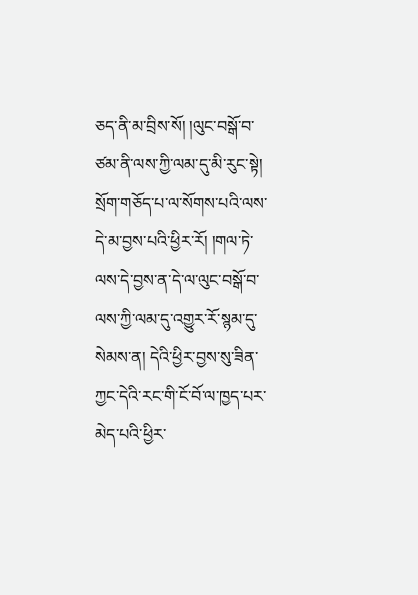ཅད་ནི་མ་བྲིས་སོ། །ལུང་བསྒོ་བ་ཙམ་ནི་ལས་ཀྱི་ལམ་དུ་མི་རུང་སྟེ། སྲོག་གཅོད་པ་ལ་སོགས་པའི་ལས་དེ་མ་བྱས་པའི་ཕྱིར་རོ། །གལ་ཏེ་ལས་དེ་བྱས་ན་དེ་ལ་ལུང་བསྒོ་བ་ལས་ཀྱི་ལམ་དུ་འགྱུར་རོ་སྙམ་དུ་སེམས་ན། དེའི་ཕྱིར་བྱས་སུ་ཟིན་ཀྱང་དེའི་རང་གི་ངོ་བོ་ལ་ཁྱད་པར་མེད་པའི་ཕྱིར་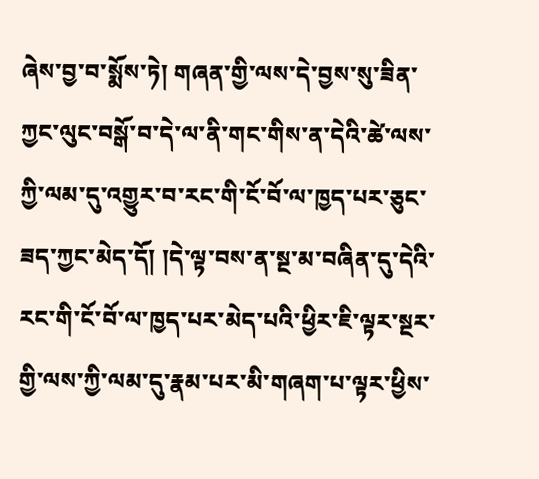ཞེས་བྱ་བ་སྨོས་ཏེ། གཞན་གྱི་ལས་དེ་བྱས་སུ་ཟིན་ཀྱང་ལུང་བསྒོ་བ་དེ་ལ་ནི་གང་གིས་ན་དེའི་ཚེ་ལས་ཀྱི་ལམ་དུ་འགྱུར་བ་རང་གི་ངོ་བོ་ལ་ཁྱད་པར་ཅུང་ཟད་ཀྱང་མེད་དོ། །དེ་ལྟ་བས་ན་སྔ་མ་བཞིན་དུ་དེའི་རང་གི་ངོ་བོ་ལ་ཁྱད་པར་མེད་པའི་ཕྱིར་ཇི་ལྟར་སྔར་གྱི་ལས་ཀྱི་ལམ་དུ་རྣམ་པར་མི་གཞག་པ་ལྟར་ཕྱིས་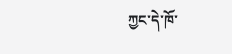ཀྱང་དེ་ཁོ་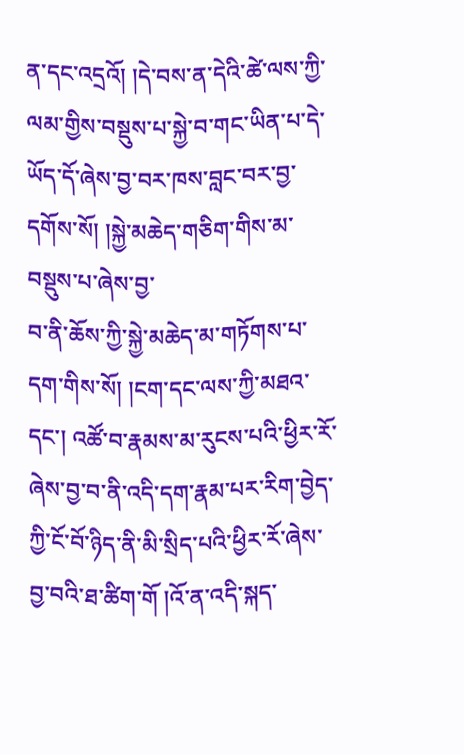ན་དང་འདྲའོ། །དེ་བས་ན་དེའི་ཚེ་ལས་ཀྱི་ལམ་གྱིས་བསྡུས་པ་སྐྱེ་བ་གང་ཡིན་པ་དེ་ཡོད་དོ་ཞེས་བྱ་བར་ཁས་བླང་བར་བྱ་དགོས་སོ། །སྐྱེ་མཆེད་གཅིག་གིས་མ་བསྡུས་པ་ཞེས་བྱ་
བ་ནི་ཆོས་ཀྱི་སྐྱེ་མཆེད་མ་གཏོགས་པ་དག་གིས་སོ། །ངག་དང་ལས་ཀྱི་མཐའ་དང་། འཚོ་བ་རྣམས་མ་རུངས་པའི་ཕྱིར་རོ་ཞེས་བྱ་བ་ནི་འདི་དག་རྣམ་པར་རིག་བྱེད་ཀྱི་ངོ་བོ་ཉིད་ནི་མི་སྲིད་པའི་ཕྱིར་རོ་ཞེས་བྱ་བའི་ཐ་ཚིག་གོ །འོ་ན་འདི་སྐད་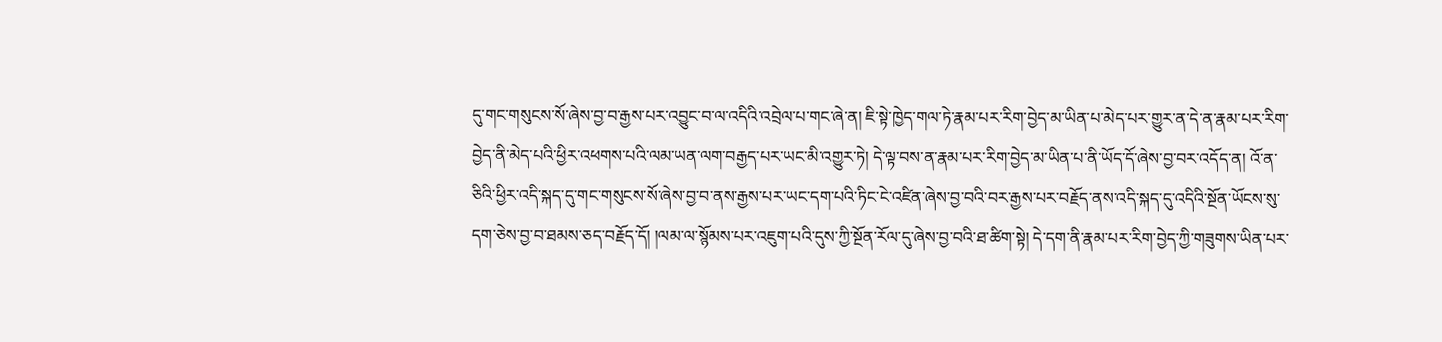དུ་གང་གསུངས་སོ་ཞེས་བྱ་བ་རྒྱས་པར་འབྱུང་བ་ལ་འདིའི་འབྲེལ་པ་གང་ཞེ་ན། ཇི་སྟེ་ཁྱེད་གལ་ཏེ་རྣམ་པར་རིག་བྱེད་མ་ཡིན་པ་མེད་པར་གྱུར་ན་དེ་ན་རྣམ་པར་རིག་བྱེད་ནི་མེད་པའི་ཕྱིར་འཕགས་པའི་ལམ་ཡན་ལག་བརྒྱད་པར་ཡང་མི་འགྱུར་ཏེ། དེ་ལྟ་བས་ན་རྣམ་པར་རིག་བྱེད་མ་ཡིན་པ་ནི་ཡོད་དོ་ཞེས་བྱ་བར་འདོད་ན། འོ་ན་ཅིའི་ཕྱིར་འདི་སྐད་དུ་གང་གསུངས་སོ་ཞེས་བྱ་བ་ནས་རྒྱས་པར་ཡང་དག་པའི་ཏིང་ངེ་འཛིན་ཞེས་བྱ་བའི་བར་རྒྱས་པར་བརྗོད་ནས་འདི་སྐད་དུ་འདིའི་སྔོན་ཡོངས་སུ་དག་ཅེས་བྱ་བ་ཐམས་ཅད་བརྗོད་དོ། །ལམ་ལ་སྙོམས་པར་འཇུག་པའི་དུས་ཀྱི་སྔོན་རོལ་དུ་ཞེས་བྱ་བའི་ཐ་ཚིག་སྟེ། དེ་དག་ནི་རྣམ་པར་རིག་བྱེད་ཀྱི་གཟུགས་ཡིན་པར་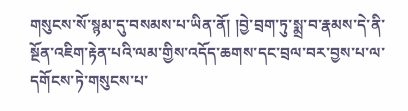གསུངས་སོ་སྙམ་དུ་བསམས་པ་ཡིན་ནོ། །བྱེ་བྲག་ཏུ་སྨྲ་བ་རྣམས་དེ་ནི་སྔོན་འཇིག་རྟེན་པའི་ལམ་གྱིས་འདོད་ཆགས་དང་བྲལ་བར་བྱས་པ་ལ་དགོངས་ཏེ་གསུངས་པ་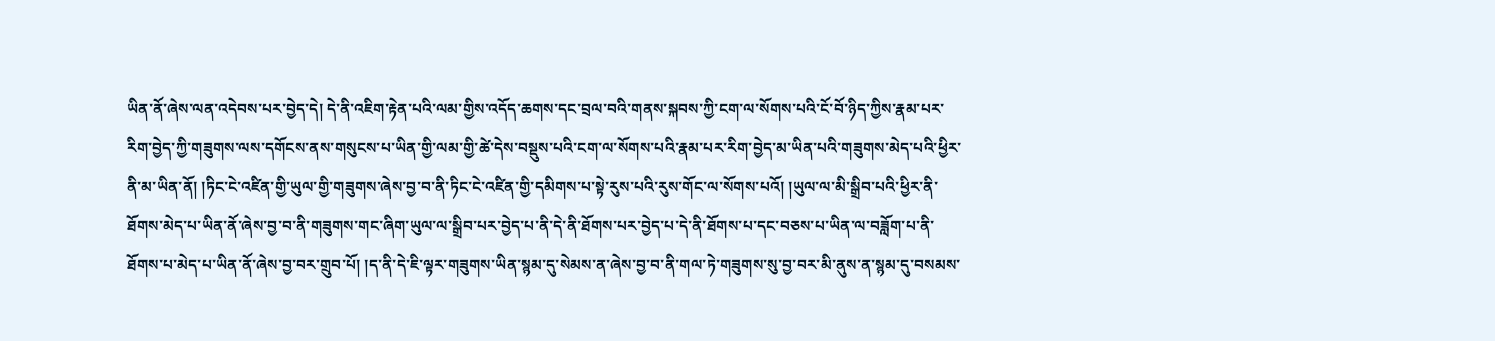ཡིན་ནོ་ཞེས་ལན་འདེབས་པར་བྱེད་དེ། དེ་ནི་འཇིག་རྟེན་པའི་ལམ་གྱིས་འདོད་ཆགས་དང་བྲལ་བའི་གནས་སྐབས་ཀྱི་ངག་ལ་སོགས་པའི་ངོ་བོ་ཉིད་ཀྱིས་རྣམ་པར་རིག་བྱེད་ཀྱི་གཟུགས་ལས་དགོངས་ནས་གསུངས་པ་ཡིན་གྱི་ལམ་གྱི་ཚེ་དེས་བསྡུས་པའི་ངག་ལ་སོགས་པའི་རྣམ་པར་རིག་བྱེད་མ་ཡིན་པའི་གཟུགས་མེད་པའི་ཕྱིར་ནི་མ་ཡིན་ནོ། །ཏིང་ངེ་འཛིན་གྱི་ཡུལ་གྱི་གཟུགས་ཞེས་བྱ་བ་ནི་ཏིང་ངེ་འཛིན་གྱི་དམིགས་པ་སྟེ་རུས་པའི་རུས་གོང་ལ་སོགས་པའོ། །ཡུལ་ལ་མི་སྒྲིབ་པའི་ཕྱིར་ནི་ཐོགས་མེད་པ་ཡིན་ནོ་ཞེས་བྱ་བ་ནི་གཟུགས་གང་ཞིག་ཡུལ་ལ་སྒྲིབ་པར་བྱེད་པ་ནི་དེ་ནི་ཐོགས་པར་བྱེད་པ་དེ་ནི་ཐོགས་པ་དང་བཅས་པ་ཡིན་ལ་བཟློག་པ་ནི་ཐོགས་པ་མེད་པ་ཡིན་ནོ་ཞེས་བྱ་བར་གྲུབ་པོ། །ད་ནི་དེ་ཇི་ལྟར་གཟུགས་ཡིན་སྙམ་དུ་སེམས་ན་ཞེས་བྱ་བ་ནི་གལ་ཏེ་གཟུགས་སུ་བྱ་བར་མི་ནུས་ན་སྙམ་དུ་བསམས་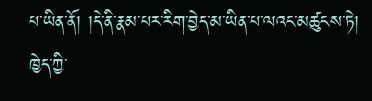པ་ཡིན་ནོ། །དེ་ནི་རྣམ་པར་རིག་བྱེད་མ་ཡིན་པ་ལའང་མཚུངས་ཏེ། ཁྱེད་ཀྱི་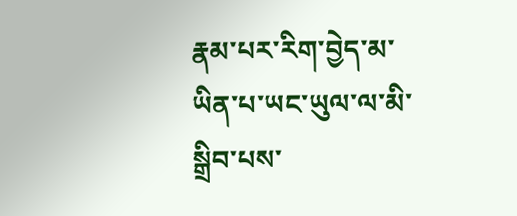རྣམ་པར་རིག་བྱེད་མ་ཡིན་པ་ཡང་ཡུལ་ལ་མི་སྒྲིབ་པས་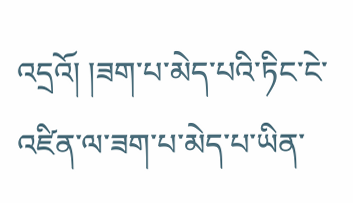འདྲའོ། །ཟག་པ་མེད་པའི་ཏིང་ངེ་འཛིན་ལ་ཟག་པ་མེད་པ་ཡིན་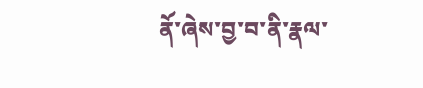ནོ་ཞེས་བྱ་བ་ནི་རྣལ་